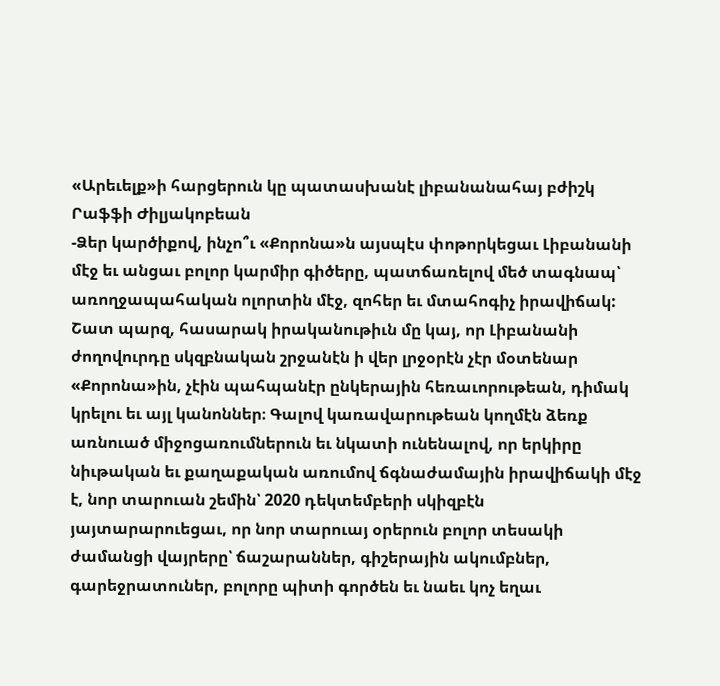«Արեւելք»ի հարցերուն կը պատասխանէ լիբանանահայ բժիշկ Րաֆֆի Ժիլյակոբեան
-Ձեր կարծիքով, ինչո՞ւ «Քորոնա»ն այսպէս փոթորկեցաւ Լիբանանի մէջ եւ անցաւ բոլոր կարմիր գիծերը, պատճառելով մեծ տագնապ՝ առողջապահական ոլորտին մէջ, զոհեր եւ մտահոգիչ իրավիճակ:
Շատ պարզ, հասարակ իրականութիւն մը կայ, որ Լիբանանի ժողովուրդը սկզբնական շրջանէն ի վեր լրջօրէն չէր մօտենար «Քորոնա»ին, չէին պահպանէր ընկերային հեռաւորութեան, դիմակ կրելու եւ այլ կանոններ։ Գալով կառավարութեան կողմէն ձեռք առնուած միջոցառումներուն եւ նկատի ունենալով, որ երկիրը նիւթական եւ քաղաքական առումով ճգնաժամային իրավիճակի մէջ է, նոր տարուան շեմին՝ 2020 դեկտեմբերի սկիզբէն յայտարարուեցաւ, որ նոր տարուայ օրերուն բոլոր տեսակի ժամանցի վայրերը՝ ճաշարաններ, գիշերային ակումբներ, գարեջրատուներ, բոլորը պիտի գործեն եւ նաեւ կոչ եղաւ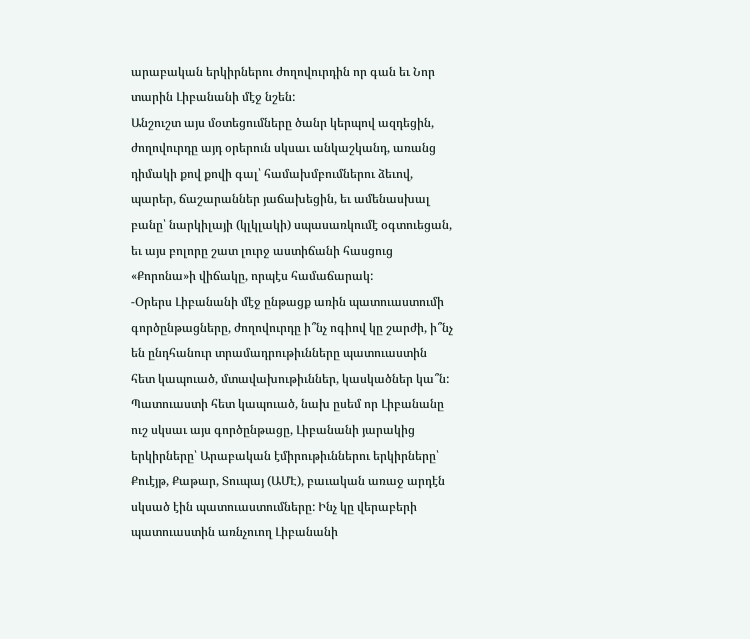արաբական երկիրներու ժողովուրդին որ գան եւ Նոր տարին Լիբանանի մէջ նշեն:
Անշուշտ այս մօտեցումները ծանր կերպով ազդեցին, ժողովուրդը այդ օրերուն սկսաւ անկաշկանդ, առանց դիմակի քով քովի գալ՝ համախմբումներու ձեւով, պարեր, ճաշարաններ յաճախեցին, եւ ամենասխալ բանը՝ նարկիլայի (կլկլակի) սպասառկումէ օգտուեցան, եւ այս բոլորը շատ լուրջ աստիճանի հասցուց «Քորոնա»ի վիճակը, որպէս համաճարակ:
-Օրերս Լիբանանի մէջ ընթացք առին պատուաստումի գործընթացները, ժողովուրդը ի՞նչ ոգիով կը շարժի, ի՞նչ են ընդհանուր տրամադրութիւնները պատուաստին հետ կապուած, մտավախութիւններ, կասկածներ կա՞ն:
Պատուաստի հետ կապուած, նախ ըսեմ որ Լիբանանը ուշ սկսաւ այս գործընթացը, Լիբանանի յարակից երկիրները՝ Արաբական էմիրութիւններու երկիրները՝ Քուէյթ, Քաթար, Տուպայ (ԱՄԷ), բաւական առաջ արդէն սկսած էին պատուաստումները: Ինչ կը վերաբերի պատուաստին առնչուող Լիբանանի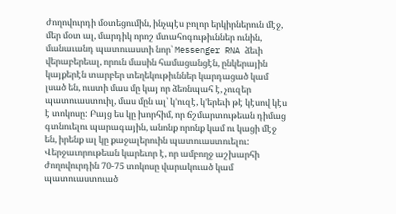ժողովուրդի մօտեցումին, ինչպէս բոլոր երկիրներուն մէջ, մեր մօտ ալ, մարդիկ որոշ մտահոգութիւններ ունին, մանաւանդ պատուաստի նոր՝ Messenger RNA ձեւի վերաբերեալ, որուն մասին համացանցէն, ընկերային կայքերէն տարբեր տեղեկութիւններ կարդացած կամ լսած են, ուստի մաս մը կայ որ ձեռնպահ է, չուզեր պատուաստուիլ, մաս մըն ալ՝ կ'ուզէ, կ'երեւի թէ կէսով կէս է տոկոսը: Բայց ես կը խորհիմ, որ ճշմարտութեան դիմաց գտնուելու պարագային, անոնք որոնք կամ ու կացի մէջ են, իրենք ալ կը քաջալերուին պատուաստուելու:
Վերջաւորութեան կարեւոր է, որ ամբողջ աշխարհի ժողովուրդին 70-75 տոկոսը վարակուած կամ պատուաստուած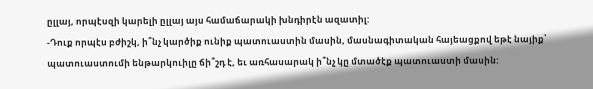ըլլայ, որպէսզի կարելի ըլլայ այս համաճարակի խնդիրէն ազատիլ:
-Դուք որպէս բժիշկ, ի՞նչ կարծիք ունիք պատուաստին մասին, մասնագիտական հայեացքով եթէ նայիք՝ պատուաստումի ենթարկուիլը ճի՞շդ է, եւ առհասարակ ի՞նչ կը մտածէք պատուաստի մասին: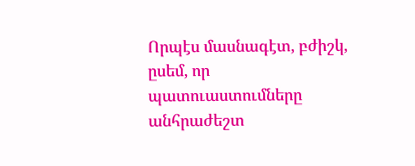Որպէս մասնագէտ, բժիշկ, ըսեմ, որ պատուաստումները անհրաժեշտ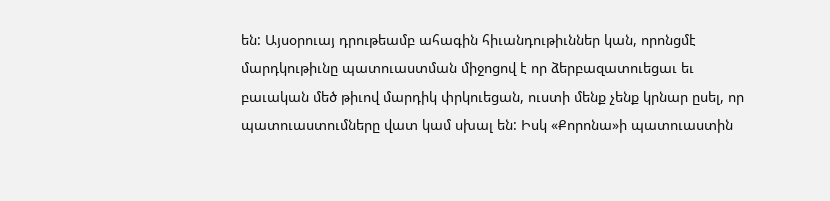են: Այսօրուայ դրութեամբ ահագին հիւանդութիւններ կան, որոնցմէ մարդկութիւնը պատուաստման միջոցով է որ ձերբազատուեցաւ եւ բաւական մեծ թիւով մարդիկ փրկուեցան, ուստի մենք չենք կրնար ըսել, որ պատուաստումները վատ կամ սխալ են: Իսկ «Քորոնա»ի պատուաստին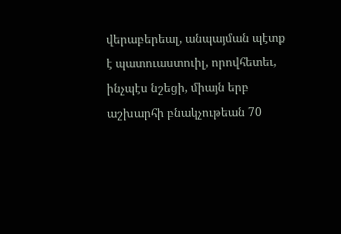վերաբերեալ, անպայման պէտք է պատուաստուիլ, որովհետեւ, ինչպէս նշեցի, միայն երբ աշխարհի բնակչութեան 70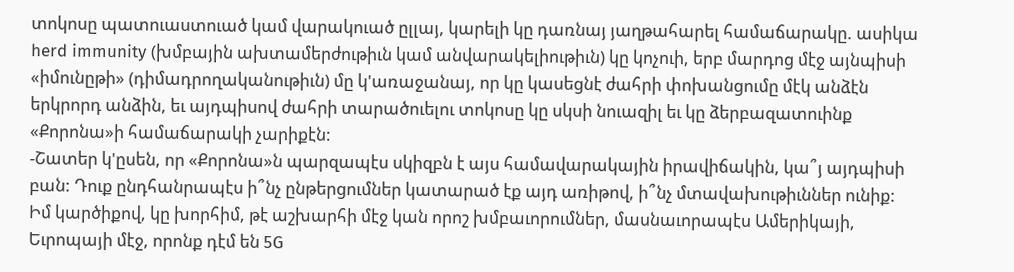տոկոսը պատուաստուած կամ վարակուած ըլլայ, կարելի կը դառնայ յաղթահարել համաճարակը. ասիկա herd immunity (խմբային ախտամերժութիւն կամ անվարակելիութիւն) կը կոչուի, երբ մարդոց մէջ այնպիսի «իմունըթի» (դիմադրողականութիւն) մը կ'առաջանայ, որ կը կասեցնէ ժահրի փոխանցումը մէկ անձէն երկրորդ անձին, եւ այդպիսով ժահրի տարածուելու տոկոսը կը սկսի նուազիլ եւ կը ձերբազատուինք «Քորոնա»ի համաճարակի չարիքէն:
-Շատեր կ'ըսեն, որ «Քորոնա»ն պարզապէս սկիզբն է այս համավարակային իրավիճակին, կա՞յ այդպիսի բան: Դուք ընդհանրապէս ի՞նչ ընթերցումներ կատարած էք այդ առիթով, ի՞նչ մտավախութիւններ ունիք:
Իմ կարծիքով, կը խորհիմ, թէ աշխարհի մէջ կան որոշ խմբաւորումներ, մասնաւորապէս Ամերիկայի, Եւրոպայի մէջ, որոնք դէմ են 5G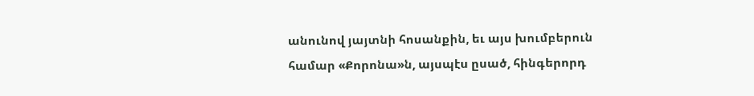անունով յայտնի հոսանքին, եւ այս խումբերուն համար «Քորոնա»ն, այսպէս ըսած, հինգերորդ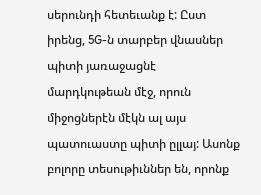սերունդի հետեւանք է: Ըստ իրենց, 5G-ն տարբեր վնասներ պիտի յառաջացնէ մարդկութեան մէջ, որուն միջոցներէն մէկն ալ այս պատուաստը պիտի ըլլայ: Ասոնք բոլորը տեսութիւններ են, որոնք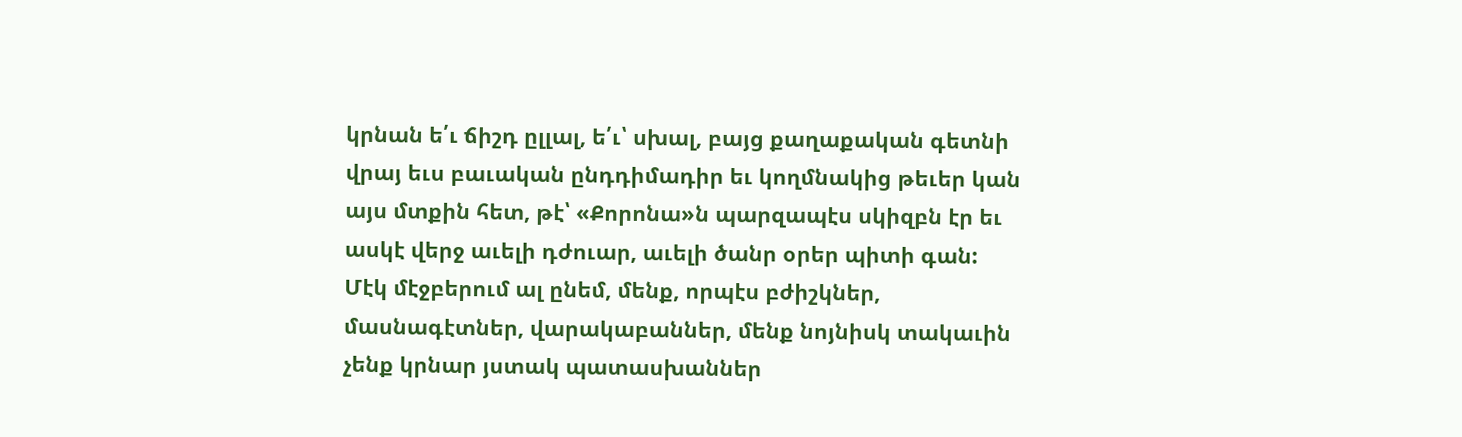կրնան ե՛ւ ճիշդ ըլլալ, ե՛ւ՝ սխալ, բայց քաղաքական գետնի վրայ եւս բաւական ընդդիմադիր եւ կողմնակից թեւեր կան այս մտքին հետ, թէ՝ «Քորոնա»ն պարզապէս սկիզբն էր եւ ասկէ վերջ աւելի դժուար, աւելի ծանր օրեր պիտի գան:
Մէկ մէջբերում ալ ընեմ, մենք, որպէս բժիշկներ, մասնագէտներ, վարակաբաններ, մենք նոյնիսկ տակաւին չենք կրնար յստակ պատասխաններ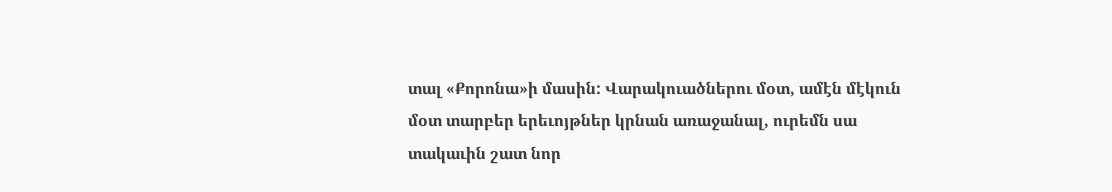տալ «Քորոնա»ի մասին: Վարակուածներու մօտ, ամէն մէկուն մօտ տարբեր երեւոյթներ կրնան առաջանալ, ուրեմն սա տակաւին շատ նոր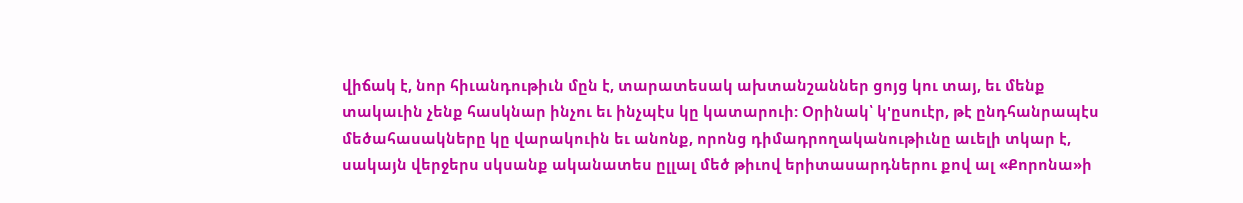վիճակ է, նոր հիւանդութիւն մըն է, տարատեսակ ախտանշաններ ցոյց կու տայ, եւ մենք տակաւին չենք հասկնար ինչու եւ ինչպէս կը կատարուի: Օրինակ՝ կ'ըսուէր, թէ ընդհանրապէս մեծահասակները կը վարակուին եւ անոնք, որոնց դիմադրողականութիւնը աւելի տկար է, սակայն վերջերս սկսանք ականատես ըլլալ մեծ թիւով երիտասարդներու քով ալ «Քորոնա»ի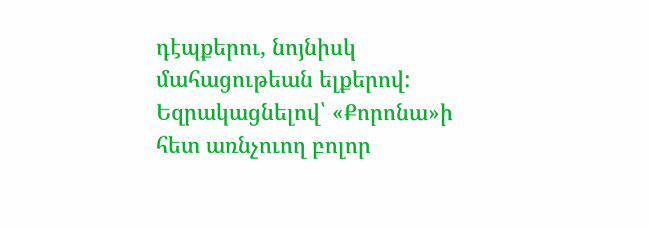դէպքերու, նոյնիսկ մահացութեան ելքերով:
Եզրակացնելով՝ «Քորոնա»ի հետ առնչուող բոլոր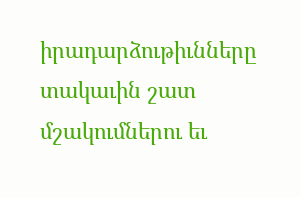իրադարձութիւնները տակաւին շատ մշակումներու եւ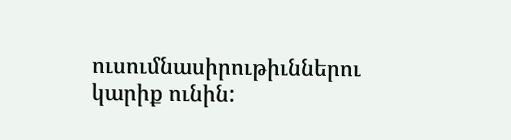ուսումնասիրութիւններու կարիք ունին: